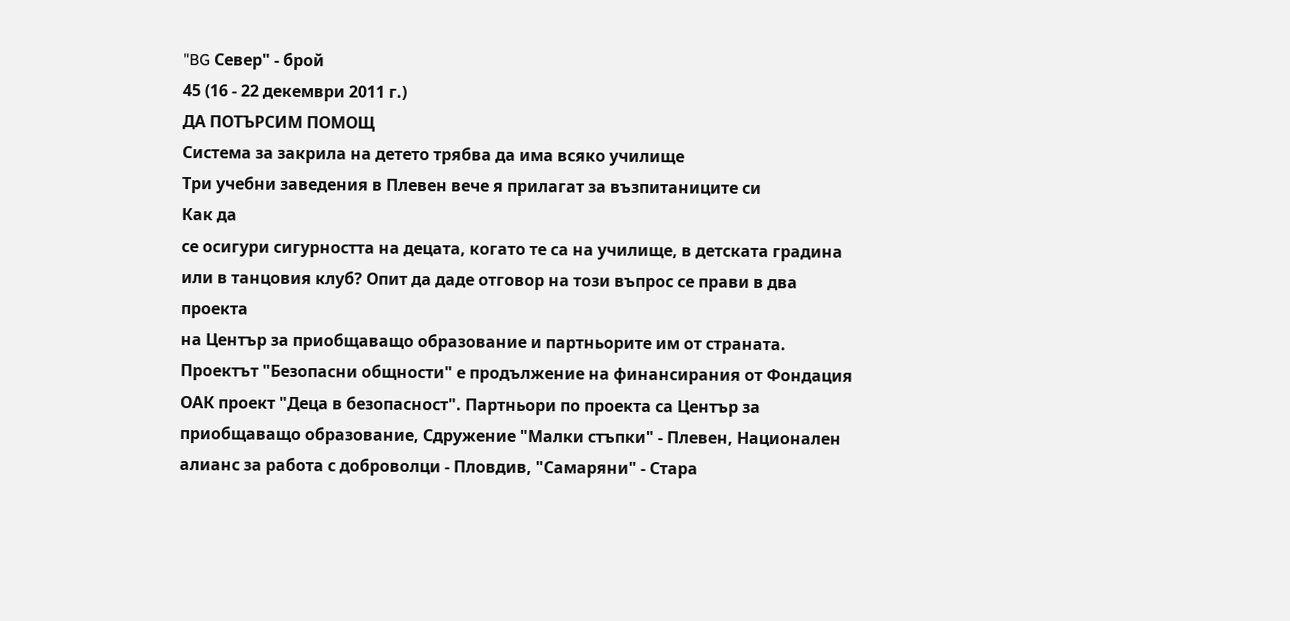"BG Север" - брой
45 (16 - 22 декември 2011 г.)
ДА ПОТЪРСИМ ПОМОЩ
Система за закрила на детето трябва да има всяко училище
Три учебни заведения в Плевен вече я прилагат за възпитаниците си
Как да
се осигури сигурността на децата, когато те са на училище, в детската градина
или в танцовия клуб? Опит да даде отговор на този въпрос се прави в два проекта
на Център за приобщаващо образование и партньорите им от страната.
Проектът "Безопасни общности" е продължение на финансирания от Фондация ОАК проект "Деца в безопасност". Партньори по проекта са Център за приобщаващо образование, Сдружение "Малки стъпки" - Плевен, Национален алианс за работа с доброволци - Пловдив, "Самаряни" - Стара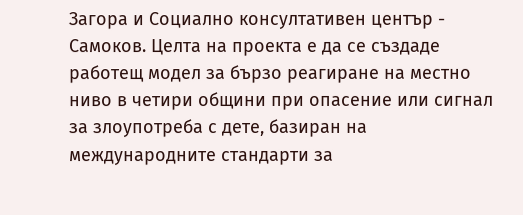Загора и Социално консултативен център - Самоков. Целта на проекта е да се създаде работещ модел за бързо реагиране на местно ниво в четири общини при опасение или сигнал за злоупотреба с дете, базиран на международните стандарти за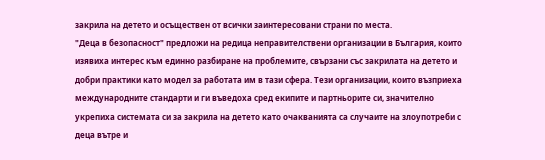закрила на детето и осъществен от всички заинтересовани страни по места.
"Деца в безопасност" предложи на редица неправителствени организации в България, които изявиха интерес към единно разбиране на проблемите, свързани със закрилата на детето и добри практики като модел за работата им в тази сфера. Тези организации, които възприеха международните стандарти и ги въведоха сред екипите и партньорите си, значително укрепиха системата си за закрила на детето като очакванията са случаите на злоупотреби с деца вътре и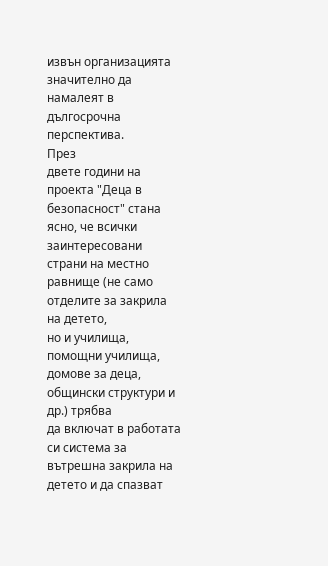извън организацията значително да намалеят в дългосрочна перспектива.
През
двете години на проекта "Деца в безопасност" стана ясно, че всички
заинтересовани страни на местно равнище (не само отделите за закрила на детето,
но и училища, помощни училища, домове за деца, общински структури и др.) трябва
да включат в работата си система за вътрешна закрила на детето и да спазват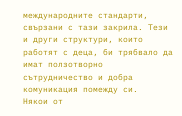международните стандарти, свързани с тази закрила. Тези и други структури, които
работят с деца, би трябвало да имат ползотворно сътрудничество и добра
комуникация помежду си.
Някои от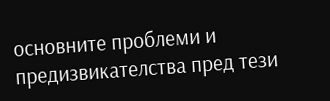основните проблеми и предизвикателства пред тези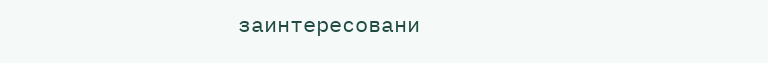заинтересовани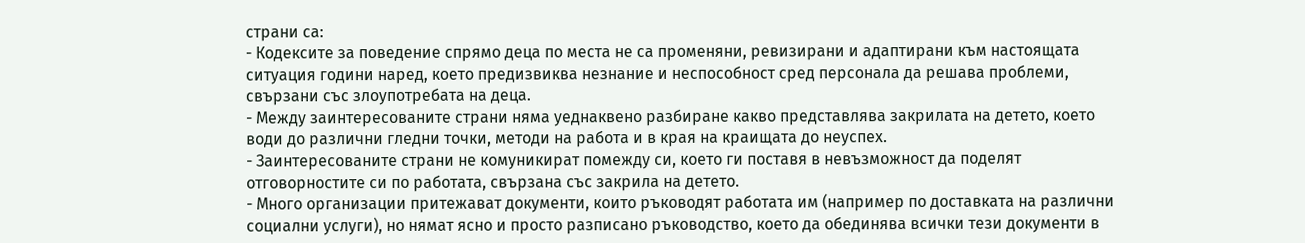страни са:
- Кодексите за поведение спрямо деца по места не са променяни, ревизирани и адаптирани към настоящата ситуация години наред, което предизвиква незнание и неспособност сред персонала да решава проблеми, свързани със злоупотребата на деца.
- Между заинтересованите страни няма уеднаквено разбиране какво представлява закрилата на детето, което води до различни гледни точки, методи на работа и в края на краищата до неуспех.
- Заинтересованите страни не комуникират помежду си, което ги поставя в невъзможност да поделят отговорностите си по работата, свързана със закрила на детето.
- Много организации притежават документи, които ръководят работата им (например по доставката на различни социални услуги), но нямат ясно и просто разписано ръководство, което да обединява всички тези документи в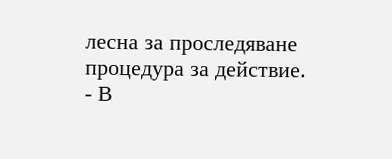лесна за проследяване процедура за действие.
- В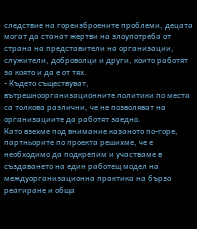следствие на гореизброените проблеми, децата могат да станат жертви на злоупотреба от страна на представители на организации, служители, доброволци и други, които работят за която и да е от тях.
- Където съществуват, вътрешноорганизационните политики по места са толкова различни, че не позволяват на организациите да работят заедно.
Като взехме под внимание казаното по-горе, партньорите по проекта решихме, че е необходимо да подкрепим и участваме в създаването на един работещ модел на междуорганизационна практика на бързо реагиране и обща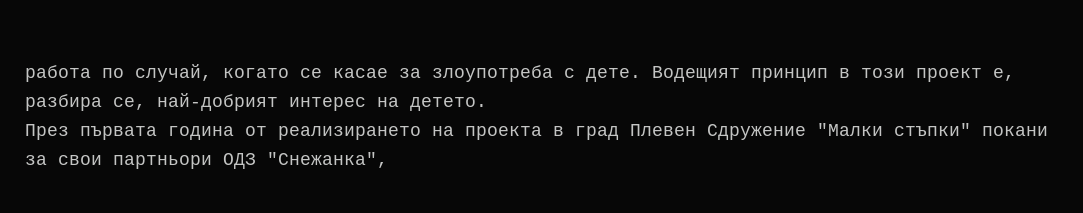работа по случай, когато се касае за злоупотреба с дете. Водещият принцип в този проект е, разбира се, най-добрият интерес на детето.
През първата година от реализирането на проекта в град Плевен Сдружение "Малки стъпки" покани за свои партньори ОДЗ "Снежанка",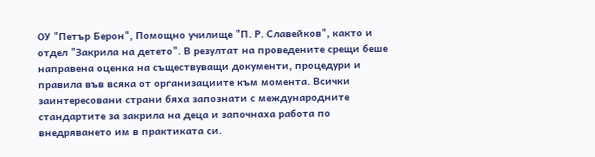ОУ "Петър Берон", Помощно училище "П. Р. Славейков", както и отдел "Закрила на детето". В резултат на проведените срещи беше направена оценка на съществуващи документи, процедури и правила във всяка от организациите към момента. Всички заинтересовани страни бяха запознати с международните стандартите за закрила на деца и започнаха работа по внедряването им в практиката си.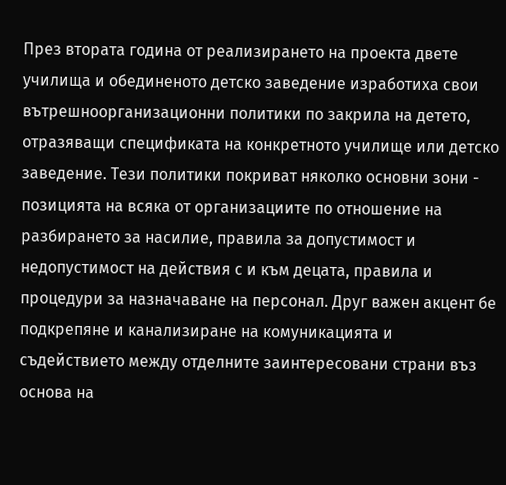През втората година от реализирането на проекта двете училища и обединеното детско заведение изработиха свои вътрешноорганизационни политики по закрила на детето, отразяващи спецификата на конкретното училище или детско заведение. Тези политики покриват няколко основни зони - позицията на всяка от организациите по отношение на разбирането за насилие, правила за допустимост и недопустимост на действия с и към децата, правила и процедури за назначаване на персонал. Друг важен акцент бе подкрепяне и канализиране на комуникацията и съдействието между отделните заинтересовани страни въз основа на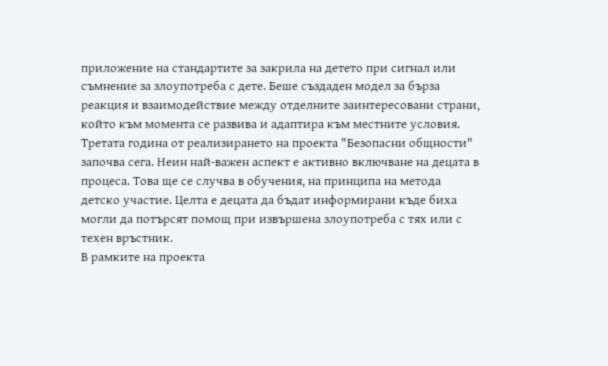приложение на стандартите за закрила на детето при сигнал или съмнение за злоупотреба с дете. Беше създаден модел за бърза реакция и взаимодействие между отделните заинтересовани страни, който към момента се развива и адаптира към местните условия.
Третата година от реализирането на проекта "Безопасни общности" започва сега. Неин най-важен аспект е активно включване на децата в процеса. Това ще се случва в обучения, на принципа на метода детско участие. Целта е децата да бъдат информирани къде биха могли да потърсят помощ при извършена злоупотреба с тях или с техен връстник.
В рамките на проекта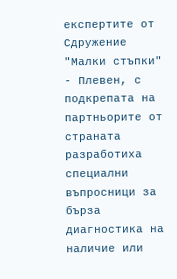експертите от Сдружение "Малки стъпки" - Плевен, с подкрепата на партньорите от страната разработиха специални въпросници за бърза диагностика на наличие или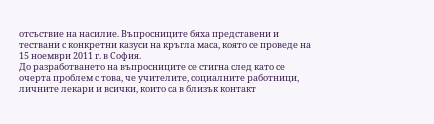отсъствие на насилие. Въпросниците бяха представени и тествани с конкретни казуси на кръгла маса, която се проведе на 15 ноември 2011 г. в София.
До разработването на въпросниците се стигна след като се очерта проблем с това, че учителите, социалните работници, личните лекари и всички, които са в близък контакт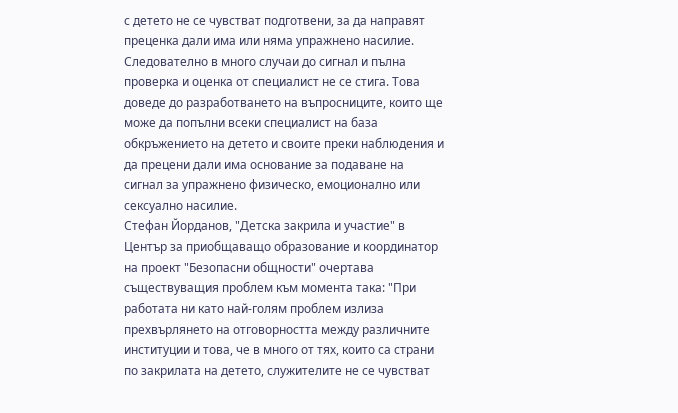с детето не се чувстват подготвени, за да направят преценка дали има или няма упражнено насилие. Следователно в много случаи до сигнал и пълна проверка и оценка от специалист не се стига. Това доведе до разработването на въпросниците, които ще може да попълни всеки специалист на база обкръжението на детето и своите преки наблюдения и да прецени дали има основание за подаване на сигнал за упражнено физическо, емоционално или сексуално насилие.
Стефан Йорданов, "Детска закрила и участие" в Център за приобщаващо образование и координатор на проект "Безопасни общности" очертава съществуващия проблем към момента така: "При работата ни като най-голям проблем излиза прехвърлянето на отговорността между различните институции и това, че в много от тях, които са страни по закрилата на детето, служителите не се чувстват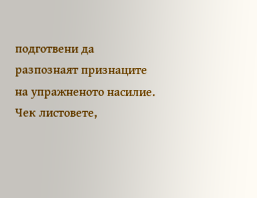подготвени да разпознаят признаците на упражненото насилие.
Чек листовете,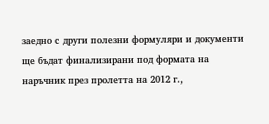заедно с други полезни формуляри и документи ще бъдат финализирани под формата на наръчник през пролетта на 2012 г.,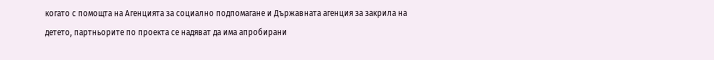когато с помощта на Агенцията за социално подпомагане и Държавната агенция за закрила на детето, партньорите по проекта се надяват да има апробирани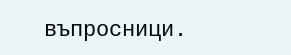въпросници.